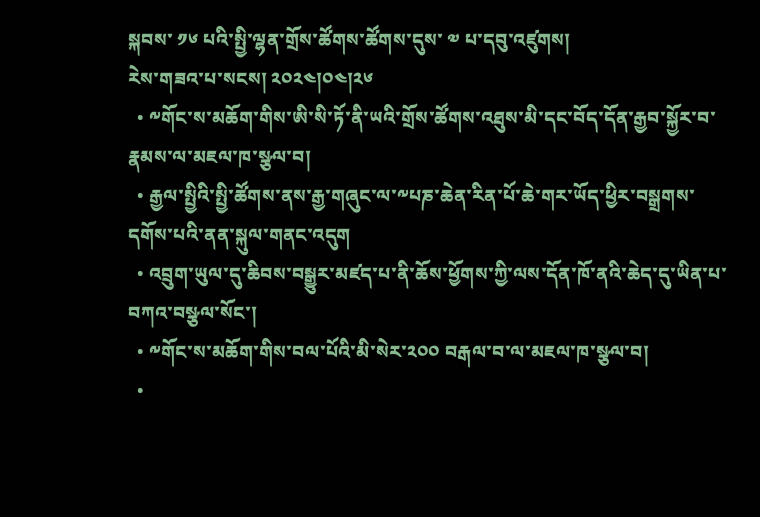སྐབས་ ༡༦ པའི་སྤྱི་ལྷན་གྲོས་ཚོགས་ཚོགས་དུས་ ༧ པ་དབུ་འཛུགས།
རེས་གཟའ་པ་སངས། ༢༠༢༤།༠༤།༢༦
  • ༸གོང་ས་མཆོག་གིས་ཨི་སི་ཏོ་ནི་ཡའི་གྲོས་ཚོགས་འཐུས་མི་དང་བོད་དོན་རྒྱབ་སྐྱོར་བ་རྣམས་ལ་མཇལ་ཁ་སྩལ་བ།
  • རྒྱལ་སྤྱིའི་སྤྱི་ཚོགས་ནས་རྒྱ་གཞུང་ལ་༸པཎ་ཆེན་རིན་པོ་ཆེ་གར་ཡོད་ཕྱིར་བསྒྲགས་དགོས་པའི་ནན་སྐུལ་གནང་འདུག
  • འབྲུག་ཡུལ་དུ་ཆིབས་བསྒྱུར་མཛད་པ་ནི་ཆོས་ཕྱོགས་ཀྱི་ལས་དོན་ཁོ་ནའི་ཆེད་དུ་ཡིན་པ་བཀའ་བསྩལ་སོང་།
  • ༸གོང་ས་མཆོག་གིས་བལ་པོའི་མི་སེར་༢༠༠ བརྒལ་བ་ལ་མཇལ་ཁ་སྩལ་བ།
  •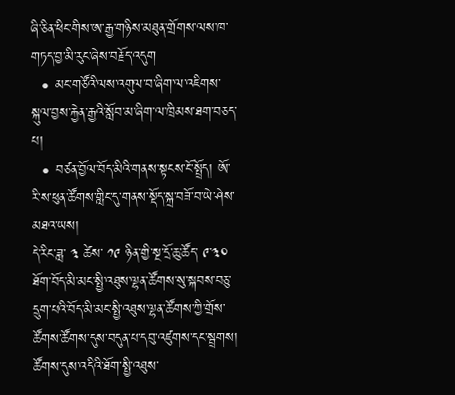ཞི་ཅིན་ཕིང་གིས་ཨ་རྒྱ་གཉིས་མཐུན་གྲོགས་ལས་ཁ་གཏད་བྱ་མི་རུང་ཞེས་བརྗོད་འདུག
  • མང་གཙོའི་ལས་འགུལ་བ་ཞིག་ལ་འཇིགས་སྐུལ་བྱས་རྐྱེན་རྒྱའི་སློབ་མ་ཞིག་ལ་ཁྲིམས་ཐག་བཅད་པ།
  • བཙན་བྱོལ་བོད་མིའི་གནས་སྟངས་ངོ་སྤྲོད། ཨོ་རི་ས་ཕུན་ཚོགས་གླིང་དུ་གནས་སྡོད་སྐྲ་བཟོ་བ་ཡེ་ཤེས་མཐའ་ཡས།
དེ་རིང་ཟླ་ ༣ ཚེས་ ༡༩ ཉིན་གྱི་སྔ་དྲོ་ཆུ་ཚོད་ ༩་༣༠ ཐོག་བོད་མི་མང་སྤྱི་འཐུས་ལྷན་ཚོགས་སུ་སྐབས་བཅུ་དྲུག་པའི་བོད་མི་མང་སྤྱི་འཐུས་ལྷན་ཚོགས་ཀྱི་གྲོས་ཚོགས་ཚོགས་དུས་བདུན་པ་དབུ་འཛུགས་དང་སྦྲགས། ཚོགས་དུས་འདིའི་ཐོག་སྤྱི་འཐུས་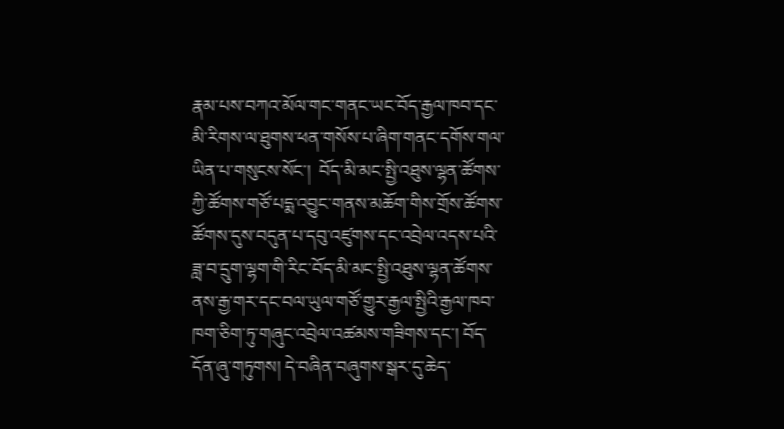རྣམ་པས་བཀའ་མོལ་གང་གནང་ཡང་བོད་རྒྱལ་ཁབ་དང་མི་རིགས་ལ་ཐུགས་ཕན་གསོས་པ་ཞིག་གནང་དགོས་གལ་ཡིན་པ་གསུངས་སོང་།  བོད་མི་མང་སྤྱི་འཐུས་ལྷན་ཚོགས་ཀྱི་ཚོགས་གཙོ་པདྨ་འབྱུང་གནས་མཆོག་གིས་གྲོས་ཚོགས་ཚོགས་དུས་བདུན་པ་དབུ་འཛུགས་དང་འབྲེལ་འདས་པའི་ཟླ་བ་དྲུག་ལྷག་གི་རིང་བོད་མི་མང་སྤྱི་འཐུས་ལྷན་ཚོགས་ནས་རྒྱ་གར་དང་བལ་ཡུལ་གཙོ་གྱུར་རྒྱལ་སྤྱིའི་རྒྱལ་ཁབ་ཁག་ཅིག་ཏུ་གཞུང་འབྲེལ་འཚམས་གཟིགས་དང་། བོད་དོན་ཞུ་གཏུགས། དེ་བཞིན་བཞུགས་སྒར་དུ་ཆེད་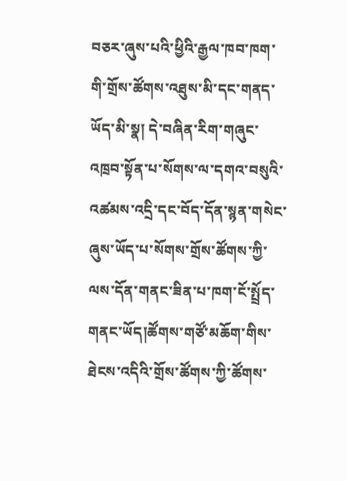བཅར་ཞུས་པའི་ཕྱིའི་རྒྱལ་ཁབ་ཁག་གི་གྲོས་ཚོགས་འཐུས་མི་དང་གནད་ཡོད་མི་སྣ། དེ་བཞིན་རིག་གཞུང་འཁྲབ་སྟོན་པ་སོགས་ལ་དགའ་བསུའི་འཚམས་འདྲི་དང་བོད་དོན་སྙན་གསེང་ཞུས་ཡོད་པ་སོགས་གྲོས་ཚོགས་ཀྱི་ལས་དོན་གནང་ཟིན་པ་ཁག་ངོ་སྤྲོད་གནང་ཡོད།ཚོགས་གཙོ་མཆོག་གིས་ཐེངས་འདིའི་གྲོས་ཚོགས་ཀྱི་ཚོགས་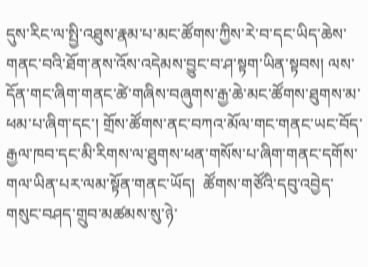དུས་རིང་ལ་སྤྱི་འཐུས་རྣམ་པ་མང་ཚོགས་ཀྱིས་རེ་བ་དང་ཡིད་ཆེས་གནང་བའི་ཐོག་ནས་འོས་འདེམས་བྱུང་བ་ཤ་སྟག་ཡིན་སྟབས། ལས་དོན་གང་ཞིག་གནང་ཚེ་གཞིས་བཞུགས་རྒྱ་ཆེ་མང་ཚོགས་ཐུགས་མ་ཕམ་པ་ཞིག་དང་། གྲོས་ཚོགས་ནང་བཀའ་མོལ་གང་གནང་ཡང་བོད་རྒྱལ་ཁབ་དང་མི་རིགས་ལ་ཐུགས་ཕན་གསོས་པ་ཞིག་གནང་དགོས་གལ་ཡིན་པར་ལམ་སྟོན་གནང་ཡོད།  ཚོགས་གཙོའི་དབུ་འབྱེད་གསུང་བཤད་གྲུབ་མཚམས་སུ་ཉེ་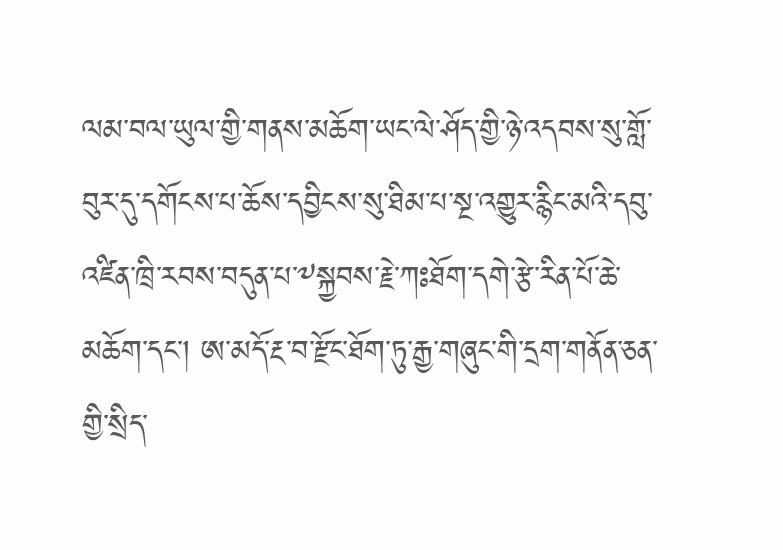ལམ་བལ་ཡུལ་གྱི་གནས་མཆོག་ཡང་ལེ་ཤོད་གྱི་ཉེ་འདབས་སུ་གློ་བུར་དུ་དགོངས་པ་ཆོས་དབྱིངས་སུ་ཐིམ་པ་སྔ་འགྱུར་རྙིང་མའི་དབུ་འཛིན་ཁྲི་རབས་བདུན་པ་༸སྐྱབས་རྗེ་ཀཿཐོག་དགེ་རྩེ་རིན་པོ་ཆེ་མཆོག་དང་། ཨ་མདོ་རྔ་བ་རྫོང་ཐོག་ཏུ་རྒྱ་གཞུང་གི་དྲག་གནོན་ཅན་གྱི་སྲིད་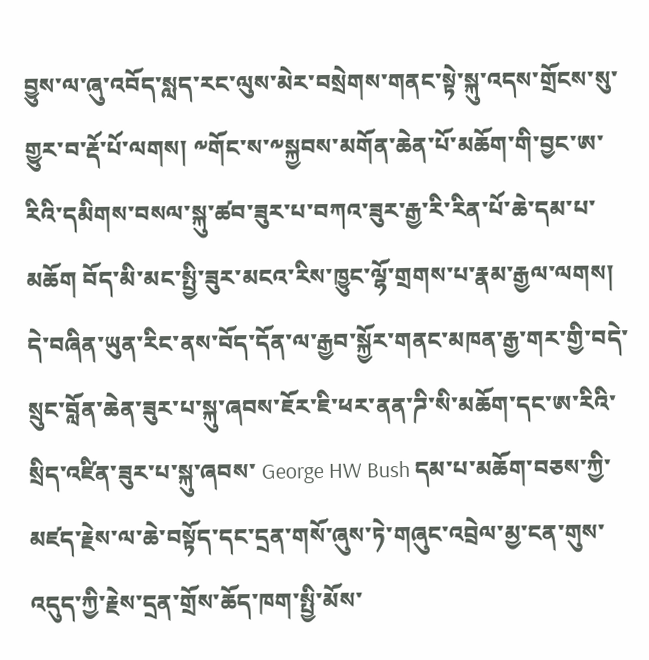བྱུས་ལ་ཞུ་འབོད་སླད་རང་ལུས་མེར་བསྲེགས་གནང་སྟེ་སྐུ་འདས་གྲོངས་སུ་གྱུར་བ་རྡོ་པོ་ལགས། ༸གོང་ས་༸སྐྱབས་མགོན་ཆེན་པོ་མཆོག་གི་བྱང་ཨ་རིའི་དམིགས་བསལ་སྐུ་ཚབ་ཟུར་པ་བཀའ་ཟུར་རྒྱ་རི་རིན་པོ་ཆེ་དམ་པ་མཆོག བོད་མི་མང་སྤྱི་ཟུར་མངའ་རིས་ཁྱུང་ལྷོ་གྲགས་པ་རྣམ་རྒྱལ་ལགས། དེ་བཞིན་ཡུན་རིང་ནས་བོད་དོན་ལ་རྒྱབ་སྐྱོར་གནང་མཁན་རྒྱ་གར་གྱི་བདེ་སྲུང་བློན་ཆེན་ཟུར་པ་སྐུ་ཞབས་ཇོར་ཇི་ཕར་ནན་ཌི་སི་མཆོག་དང་ཨ་རིའི་སྲིད་འཛིན་ཟུར་པ་སྐུ་ཞབས་ George HW Bush དམ་པ་མཆོག་བཅས་ཀྱི་མཛད་རྗེས་ལ་ཆེ་བསྟོད་དང་དྲན་གསོ་ཞུས་ཏེ་གཞུང་འབྲེལ་མྱ་ངན་གུས་འདུད་ཀྱི་རྗེས་དྲན་གྲོས་ཆོད་ཁག་སྤྱི་མོས་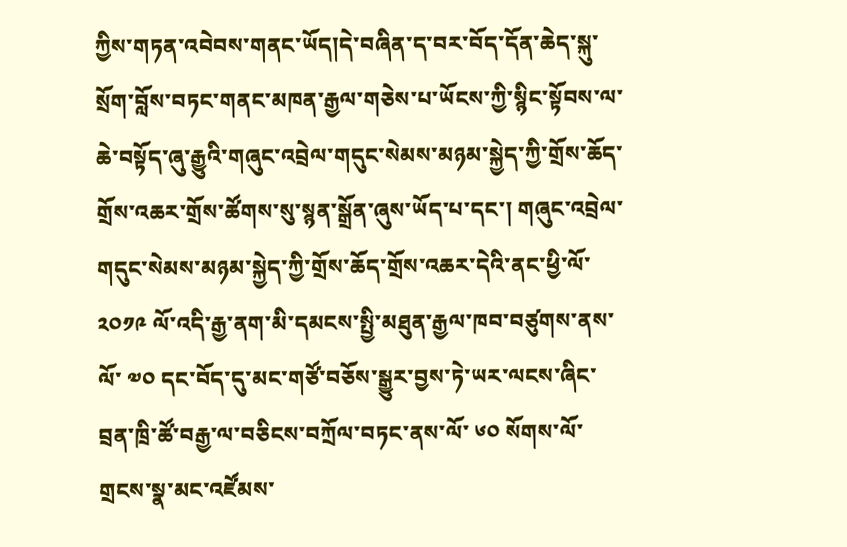ཀྱིས་གཏན་འབེབས་གནང་ཡོད།དེ་བཞིན་ད་བར་བོད་དོན་ཆེད་སྐུ་སྲོག་བློས་བཏང་གནང་མཁན་རྒྱལ་གཅེས་པ་ཡོངས་ཀྱི་སྙིང་སྟོབས་ལ་ཆེ་བསྟོད་ཞུ་རྒྱུའི་གཞུང་འབྲེལ་གདུང་སེམས་མཉམ་སྐྱེད་ཀྱི་གྲོས་ཆོད་གྲོས་འཆར་གྲོས་ཚོགས་སུ་སྙན་སྒྲོན་ཞུས་ཡོད་པ་དང་། གཞུང་འབྲེལ་གདུང་སེམས་མཉམ་སྐྱེད་ཀྱི་གྲོས་ཆོད་གྲོས་འཆར་དེའི་ནང་ཕྱི་ལོ་ ༢༠༡༩ ལོ་འདི་རྒྱ་ནག་མི་དམངས་སྤྱི་མཐུན་རྒྱལ་ཁབ་བཙུགས་ནས་ལོ་ ༧༠ དང་བོད་དུ་མང་གཙོ་བཅོས་སྒྱུར་བྱས་ཏེ་ཡར་ལངས་ཞིང་བྲན་ཁྲི་ཚོ་བརྒྱ་ལ་བཅིངས་བཀྲོལ་བཏང་ནས་ལོ་ ༦༠ སོགས་ལོ་གྲངས་སྣ་མང་འཛོམས་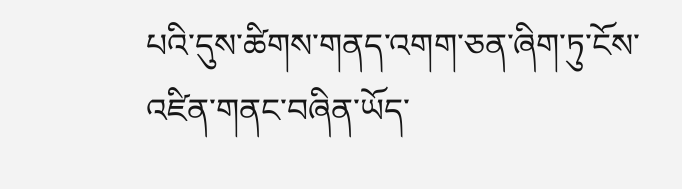པའི་དུས་ཚིགས་གནད་འགག་ཅན་ཞིག་ཏུ་ངོས་འཛིན་གནང་བཞིན་ཡོད་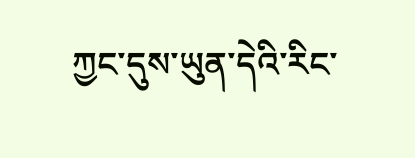ཀྱང་དུས་ཡུན་དེའི་རིང་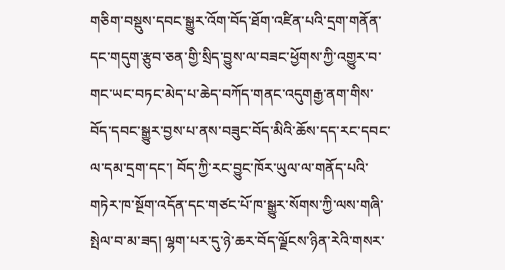གཅིག་བསྡུས་དབང་སྒྱུར་འོག་བོད་ཐོག་འཛིན་པའི་དྲག་གནོན་དང་གདུག་རྩུབ་ཅན་གྱི་སྲིད་བྱུས་ལ་བཟང་ཕྱོགས་ཀྱི་འགྱུར་བ་གང་ཡང་བཏང་མེད་པ་ཆེད་བཀོད་གནང་འདུགརྒྱ་ནག་གིས་བོད་དབང་སྒྱུར་བྱས་པ་ནས་བཟུང་བོད་མིའི་ཆོས་དད་རང་དབང་ལ་དམ་དྲག་དང་། བོད་ཀྱི་རང་བྱུང་ཁོར་ཡུལ་ལ་གནོད་པའི་གཏེར་ཁ་སྔོག་འདོན་དང་གཙང་པོ་ཁ་སྒྱུར་སོགས་ཀྱི་ལས་གཞི་སྤེལ་བ་མ་ཟད། ལྷག་པར་དུ་ཉེ་ཆར་བོད་ལྗོངས་ཉིན་རེའི་གསར་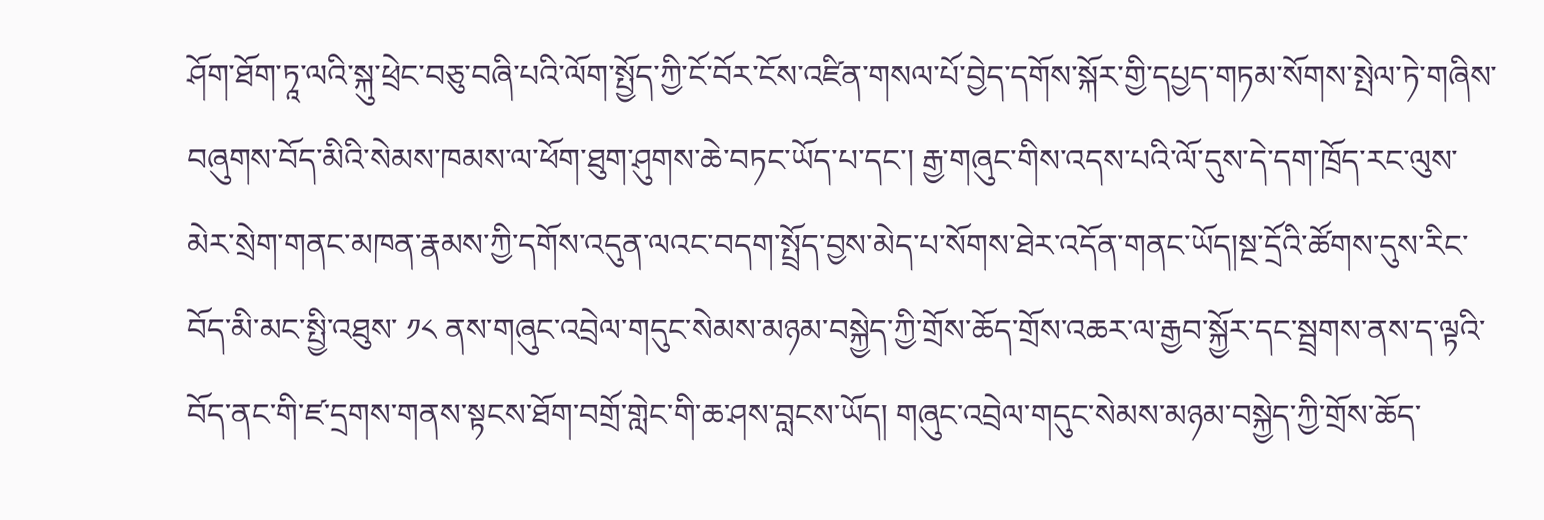ཤོག་ཐོག་ཏཱ་ལའི་སྐུ་ཕྲེང་བཅུ་བཞི་པའི་ལོག་སྤྱོད་ཀྱི་ངོ་བོར་ངོས་འཛིན་གསལ་པོ་བྱེད་དགོས་སྐོར་གྱི་དཔྱད་གཏམ་སོགས་སྤེལ་ཏེ་གཞིས་བཞུགས་བོད་མིའི་སེམས་ཁམས་ལ་ཕོག་ཐུག་ཤུགས་ཆེ་བཏང་ཡོད་པ་དང་། རྒྱ་གཞུང་གིས་འདས་པའི་ལོ་དུས་དེ་དག་ཁྲོད་རང་ལུས་མེར་སྲེག་གནང་མཁན་རྣམས་ཀྱི་དགོས་འདུན་ལའང་བདག་སྤྲོད་བྱས་མེད་པ་སོགས་ཐེར་འདོན་གནང་ཡོད།སྔ་དྲོའི་ཚོགས་དུས་རིང་བོད་མི་མང་སྤྱི་འཐུས་ ༡༨ ནས་གཞུང་འབྲེལ་གདུང་སེམས་མཉམ་བསྐྱེད་ཀྱི་གྲོས་ཆོད་གྲོས་འཆར་ལ་རྒྱབ་སྐྱོར་དང་སྦྲགས་ནས་ད་ལྟའི་བོད་ནང་གི་ཛ་དྲགས་གནས་སྟངས་ཐོག་བགྲོ་གླེང་གི་ཆ་ཤས་བླངས་ཡོད། གཞུང་འབྲེལ་གདུང་སེམས་མཉམ་བསྐྱེད་ཀྱི་གྲོས་ཆོད་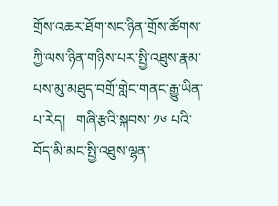གྲོས་འཆར་ཐོག་སང་ཉིན་གྲོས་ཚོགས་ཀྱི་ལས་ཉིན་གཉིས་པར་སྤྱི་འཐུས་རྣམ་པས་མུ་མཐུད་བགྲོ་གླེང་གནང་རྒྱུ་ཡིན་པ་རེད།   གཞི་རྩའི་སྐབས་ ༡༦ པའི་བོད་མི་མང་སྤྱི་འཐུས་ལྷན་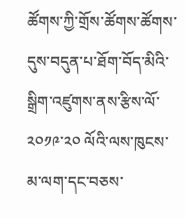ཚོགས་ཀྱི་གྲོས་ཚོགས་ཚོགས་དུས་བདུན་པ་ཐོག་བོད་མིའི་སྒྲིག་འཛུགས་ནས་རྩིས་ལོ་ ༢༠༡༩་༢༠ ལོའི་ལས་ཁུངས་མ་ལག་དང་བཅས་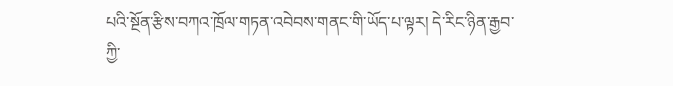པའི་སྔོན་རྩིས་བཀའ་ཁྲོལ་གཏན་འབེབས་གནང་གི་ཡོད་པ་ལྟར། དེ་རིང་ཉིན་རྒྱབ་ཀྱི་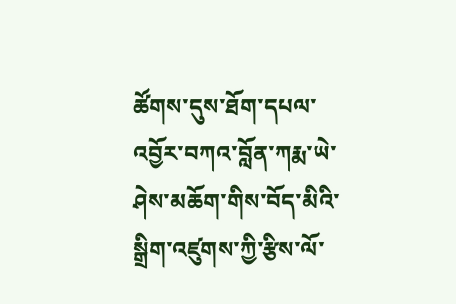ཚོགས་དུས་ཐོག་དཔལ་འབྱོར་བཀའ་བློན་ཀརྨ་ཡེ་ཤེས་མཆོག་གིས་བོད་མིའི་སྒྲིག་འཛུགས་ཀྱི་རྩིས་ལོ་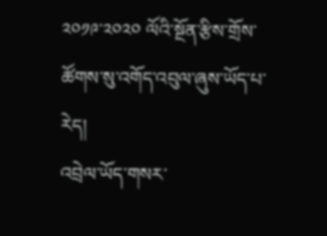༢༠༡༩་༢༠༢༠ ལོའི་སྔོན་རྩིས་གྲོས་ཚོགས་སུ་འགོད་འབུལ་ཞུས་ཡོད་པ་རེད།
འབྲེལ་ཡོད་གསར་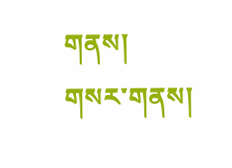གནས།
གསར་གནས།